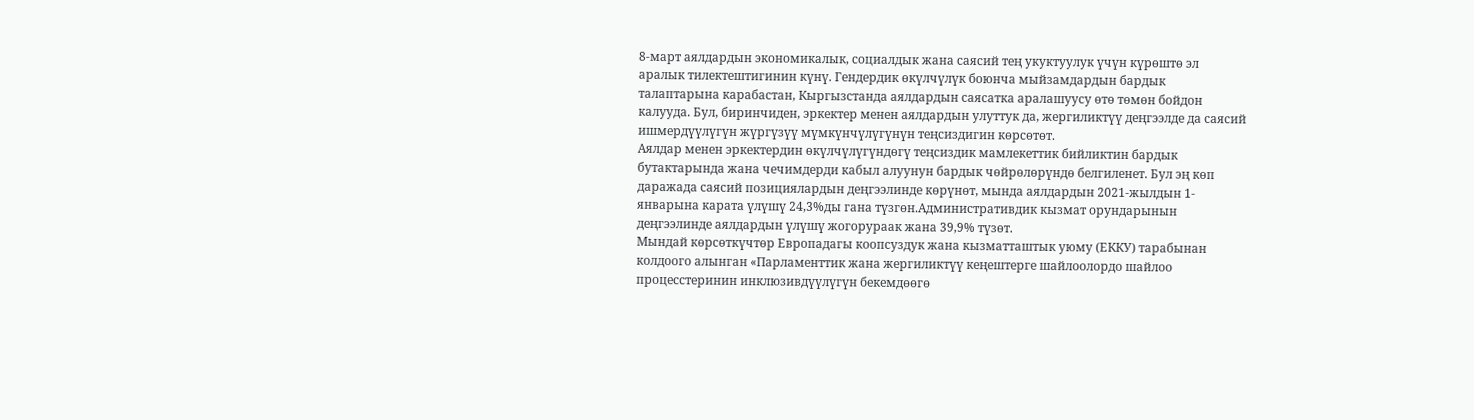8-март аялдардын экономикалык, социалдык жана саясий тең укуктуулук үчүн күрөштө эл аралык тилектештигинин күнү. Гендердик өкүлчүлүк боюнча мыйзамдардын бардык талаптарына карабастан, Кыргызстанда аялдардын саясатка аралашуусу өтө төмөн бойдон калууда. Бул, биринчиден, эркектер менен аялдардын улуттук да, жергиликтүү деңгээлде да саясий ишмердүүлүгүн жүргүзүү мүмкүнчүлүгүнүн теңсиздигин көрсөтөт.
Аялдар менен эркектердин өкүлчүлүгүндөгү теңсиздик мамлекеттик бийликтин бардык бутактарында жана чечимдерди кабыл алуунун бардык чөйрөлөрүндө белгиленет. Бул эң көп даражада саясий позициялардын деңгээлинде көрүнөт, мында аялдардын 2021-жылдын 1-январына карата үлүшү 24,3%ды гана түзгөн.Административдик кызмат орундарынын деңгээлинде аялдардын үлүшү жогорураак жана 39,9% түзөт.
Мындай көрсөткүчтөр Европадагы коопсуздук жана кызматташтык уюму (ЕККУ) тарабынан колдоого алынган «Парламенттик жана жергиликтүү кеңештерге шайлоолордо шайлоо процесстеринин инклюзивдүүлүгүн бекемдөөгө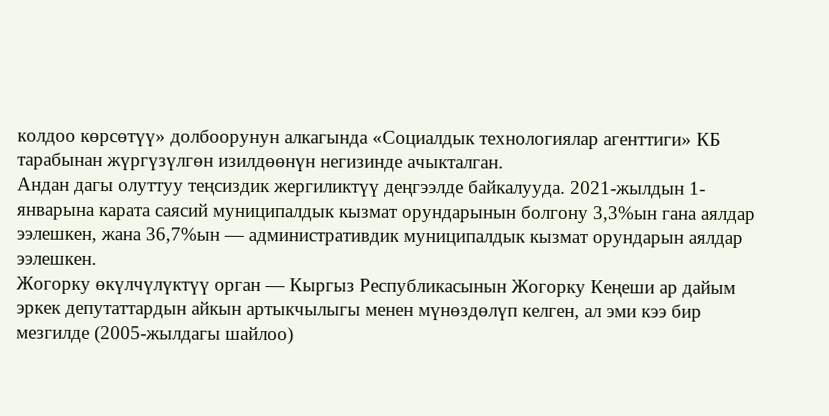колдоо көрсөтүү» долбоорунун алкагында «Социалдык технологиялар агенттиги» КБ тарабынан жүргүзүлгөн изилдөөнүн негизинде ачыкталган.
Андан дагы олуттуу теңсиздик жергиликтүү деңгээлде байкалууда. 2021-жылдын 1-январына карата саясий муниципалдык кызмат орундарынын болгону 3,3%ын гана аялдар ээлешкен, жана 36,7%ын — административдик муниципалдык кызмат орундарын аялдар ээлешкен.
Жогорку өкүлчүлүктүү орган — Кыргыз Республикасынын Жогорку Кеңеши ар дайым эркек депутаттардын айкын артыкчылыгы менен мүнөздөлүп келген, ал эми кээ бир мезгилде (2005-жылдагы шайлоо)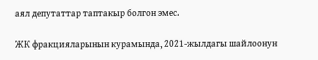аял депутаттар таптакыр болгон эмес.

ЖК фракцияларынын курамында, 2021-жылдагы шайлоонун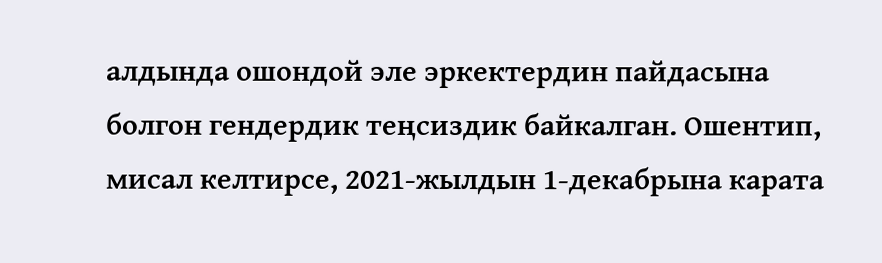алдында ошондой эле эркектердин пайдасына болгон гендердик теңсиздик байкалган. Ошентип, мисал келтирсе, 2021-жылдын 1-декабрына карата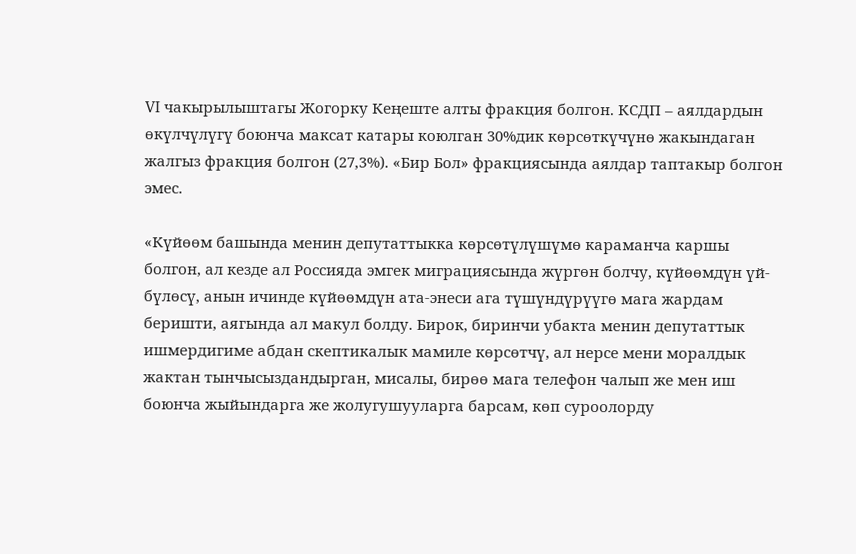VI чакырылыштагы Жогорку Кеңеште алты фракция болгон. КСДП – аялдардын өкүлчүлүгү боюнча максат катары коюлган 30%дик көрсөткүчүнө жакындаган жалгыз фракция болгон (27,3%). «Бир Бол» фракциясында аялдар таптакыр болгон эмес.

«Күйөөм башында менин депутаттыкка көрсөтүлүшүмө караманча каршы болгон, ал кезде ал Россияда эмгек миграциясында жүргөн болчу, күйөөмдүн үй-бүлөсү, анын ичинде күйөөмдүн ата-энеси ага түшүндүрүүгө мага жардам беришти, аягында ал макул болду. Бирок, биринчи убакта менин депутаттык ишмердигиме абдан скептикалык мамиле көрсөтчү, ал нерсе мени моралдык жактан тынчысыздандырган, мисалы, бирөө мага телефон чалып же мен иш боюнча жыйындарга же жолугушууларга барсам, көп суроолорду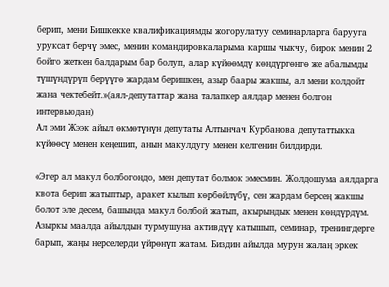берип, мени Бишкекке квалификациямды жогорулатуу семинарларга барууга уруксат берчү эмес, менин командировкаларыма каршы чыкчу, бирок менин 2 бойго жеткен балдарым бар болуп, алар күйөөмдү көндүргөнгө же абалымды түшүндүрүп берүүгө жардам беришкен, азыр баары жакшы, ал мени колдойт жана чектебейт.»(аял-депутаттар жана талапкер аялдар менен болгон интервьюдан)
Ал эми Жээк айыл өкмөтүнүн депутаты Алтынчач Курбанова депутаттыкка күйөөсү менен кеңешип, анын макулдугу менен келгенин билдирди.

«Эгер ал макул болбогондо, мен депутат болмок эмесмин. Жолдошума аялдарга квота берип жатыптыр, аракет кылып көрбөйлүбү, сен жардам берсең жакшы болот эле десем, башында макул болбой жатып, акырындык менен көндүрдүм. Азыркы маалда айылдын турмушуна активдүү катышып, семинар, тренингдерге барып, жаңы нерселерди үйрөнүп жатам. Биздин айылда мурун жалаң эркек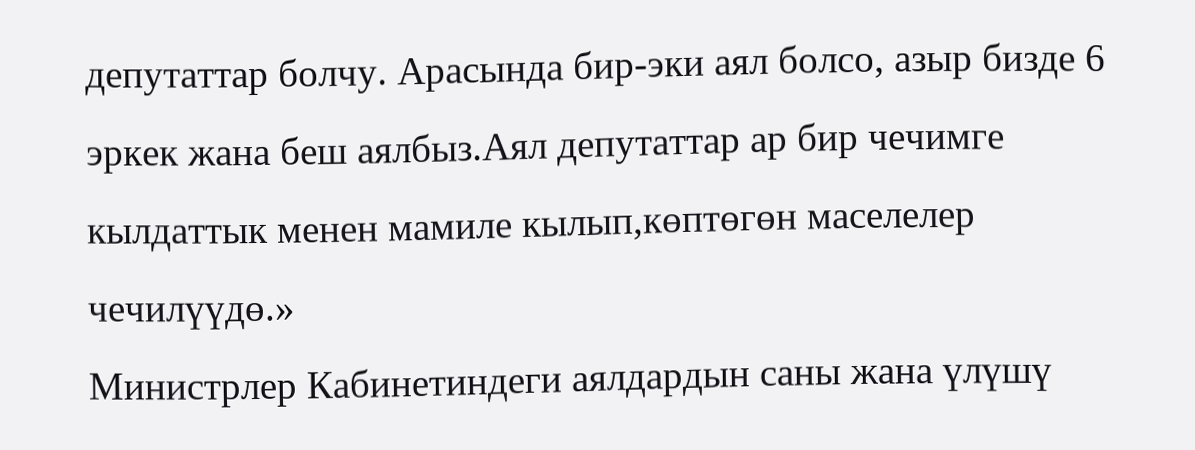депутаттар болчу. Арасында бир-эки аял болсо, азыр бизде 6 эркек жана беш аялбыз.Аял депутаттар ар бир чечимге кылдаттык менен мамиле кылып,көптөгөн маселелер чечилүүдө.»
Министрлер Кабинетиндеги аялдардын саны жана үлүшү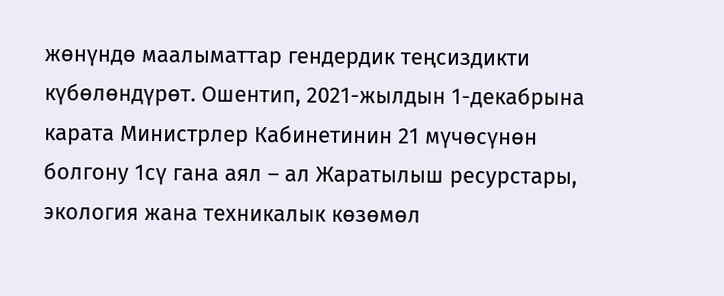жөнүндө маалыматтар гендердик теңсиздикти күбөлөндүрөт. Ошентип, 2021-жылдын 1-декабрына карата Министрлер Кабинетинин 21 мүчөсүнөн болгону 1сү гана аял – ал Жаратылыш ресурстары, экология жана техникалык көзөмөл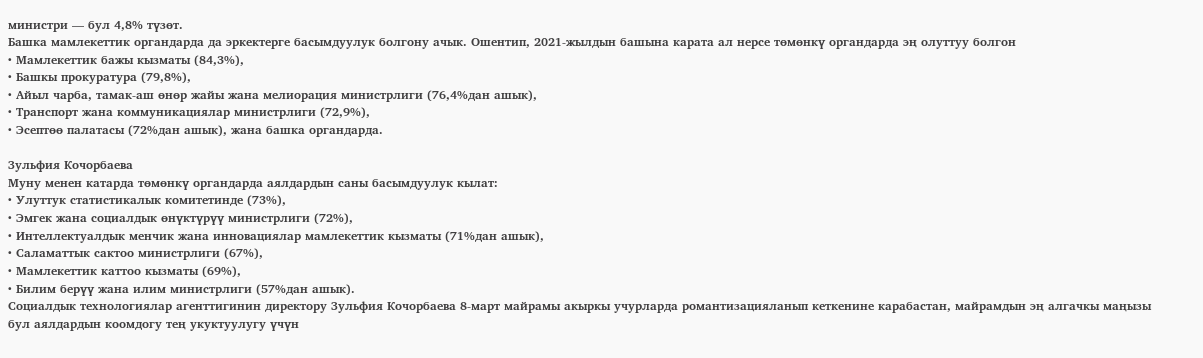министри — бул 4,8% түзөт.
Башка мамлекеттик органдарда да эркектерге басымдуулук болгону ачык. Ошентип, 2021-жылдын башына карата ал нерсе төмөнкү органдарда эң олуттуу болгон
• Мамлекеттик бажы кызматы (84,3%),
• Башкы прокуратура (79,8%),
• Айыл чарба, тамак-аш өнөр жайы жана мелиорация министрлиги (76,4%дан ашык),
• Транспорт жана коммуникациялар министрлиги (72,9%),
• Эсептөө палатасы (72%дан ашык), жана башка органдарда.

Зульфия Кочорбаева
Муну менен катарда төмөнкү органдарда аялдардын саны басымдуулук кылат:
• Улуттук статистикалык комитетинде (73%),
• Эмгек жана социалдык өнүктүрүү министрлиги (72%),
• Интеллектуалдык менчик жана инновациялар мамлекеттик кызматы (71%дан ашык),
• Саламаттык сактоо министрлиги (67%),
• Мамлекеттик каттоо кызматы (69%),
• Билим берүү жана илим министрлиги (57%дан ашык).
Социалдык технологиялар агенттигинин директору Зульфия Кочорбаева 8-март майрамы акыркы учурларда романтизацияланып кеткенине карабастан, майрамдын эң алгачкы маңызы бул аялдардын коомдогу тең укуктуулугу үчүн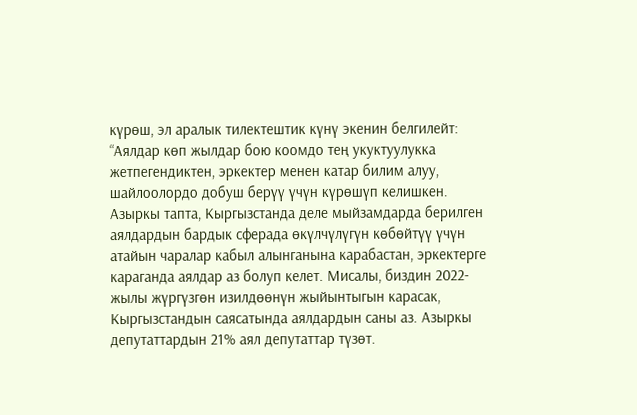күрөш, эл аралык тилектештик күнү экенин белгилейт:
“Аялдар көп жылдар бою коомдо тең укуктуулукка жетпегендиктен, эркектер менен катар билим алуу, шайлоолордо добуш берүү үчүн күрөшүп келишкен. Азыркы тапта, Кыргызстанда деле мыйзамдарда берилген аялдардын бардык сферада өкүлчүлүгүн көбөйтүү үчүн атайын чаралар кабыл алынганына карабастан, эркектерге караганда аялдар аз болуп келет. Мисалы, биздин 2022-жылы жүргүзгөн изилдөөнүн жыйынтыгын карасак, Кыргызстандын саясатында аялдардын саны аз. Азыркы депутаттардын 21% аял депутаттар түзөт.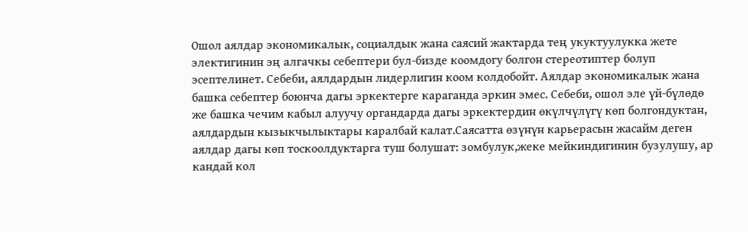Ошол аялдар экономикалык, социалдык жана саясий жактарда тең укуктуулукка жете электигинин эң алгачкы себептери бул-бизде коомдогу болгон стереотиптер болуп эсептелинет. Себеби, аялдардын лидерлигин коом колдобойт. Аялдар экономикалык жана башка себептер боюнча дагы эркектерге караганда эркин эмес. Себеби, ошол эле үй-бүлөдө же башка чечим кабыл алуучу органдарда дагы эркектердин өкүлчүлүгү көп болгондуктан, аялдардын кызыкчылыктары каралбай калат.Саясатта өзүнүн карьерасын жасайм деген аялдар дагы көп тоскоолдуктарга туш болушат: зомбулук,жеке мейкиндигинин бузулушу, ар кандай кол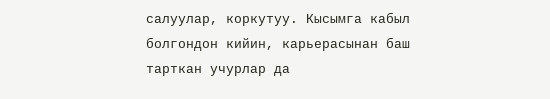салуулар, коркутуу. Кысымга кабыл болгондон кийин, карьерасынан баш тарткан учурлар да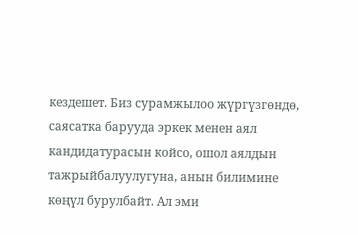кездешет. Биз сурамжылоо жүргүзгөндө, саясатка барууда эркек менен аял кандидатурасын койсо, ошол аялдын тажрыйбалуулугуна, анын билимине көңүл бурулбайт. Ал эми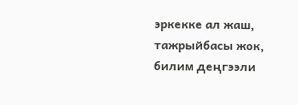эркекке ал жаш, тажрыйбасы жок, билим деңгээли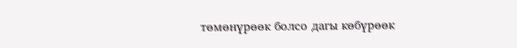төмөнүрөөк болсо дагы көбүрөөк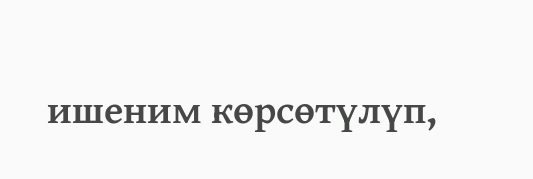ишеним көрсөтүлүп,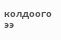колдоого ээ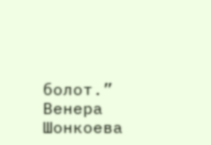болот.”
Венера Шонкоева